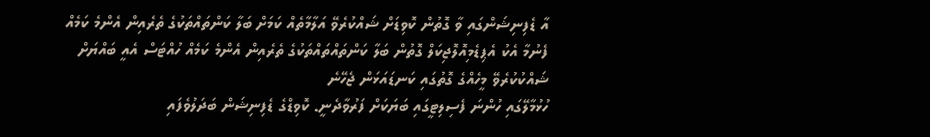އާ ޑެފިނިޝަންގައި ވާ ގޮތުން ކޮވިޑަށް ޝައްކުރެވޭ އަލާމާތެއް ކަމަށް ބަލާ ކަންތައްތަކުގެ ތެރެއިން އެންމެ ކަމެއް ފެނުމާ އެކު އެޕިޑެމިއޮލޮޖިކަލް ގޮތުން ބަލާ ކަންތައްތައްތަކުގެ ތެރެއިން އެންމެ ކަމެއް ހުއްޓަސް އެއީ ބައްޔަށް ޝައްކުކުރެވޭ މީހެއްގެ ގޮތުގައި ކަނޑައަޅަން ޖެހޭނެ
ހުޅުމާލޭގައި ހުންނަ ފެސިލިޓީގައި ބަޔަކަށް ފަރުވާދެނީ. ކޮވިޑްގެ ޑެފިނިޝަން ބަދަލުވެފައި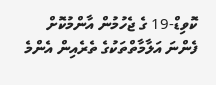ކޮވިޑް-19 ގެ ޖެހުމުން އާންމުކޮށް ފެންނަ އަލާމާތްތަކުގެ ތެރެއިން އެންމެ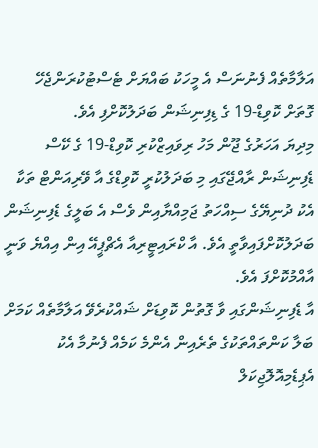އަލާމާތެއް ފެނުނަސް އެ މީހަކު ބައްޔަށް ޓެސްޓުކުރަންޖެހޭ ގޮތަށް ކޮވިޑް-19 ގެ ޑިފިނިޝަން ބަދަލުކޮށްފި އެވެ.
މިދިޔަ އަހަރުގެ ޖޫން މަހު ރިވައިޒްކުރި ކޮވިޑް-19 ގެ ކޭސް ޑެފިނިޝަން ރާއްޖޭގައި މި ބަދަލުކުރީ ކޮވިޑްގެ އާ ވޭރިއަންޓް ތަކާ އެކު ދުނިޔޭގެ ސިއްހަތު ޖަމިއްޔާއިން ވެސް އެ ބަލީގެ ޑެފިނިޝަން ބަދަލުކޮށްފައިވާތީ އެވެ. އާ ކްރައިޓީރިއާ އެޗްޕީއޭ އިން އިއްޔެ ވަނީ އާއްމުކޮށްފަ އެވެ.
އާ ޑެފިނިޝަންގައި ވާ ގޮތުން ކޮވިޑަށް ޝައްކުރެވޭ އަލާމާތެއް ކަމަށް ބަލާ ކަންތައްތަކުގެ ތެރެއިން އެންމެ ކަމެއް ފެނުމާ އެކު އެޕިޑެމިއޮލޮޖިކަލް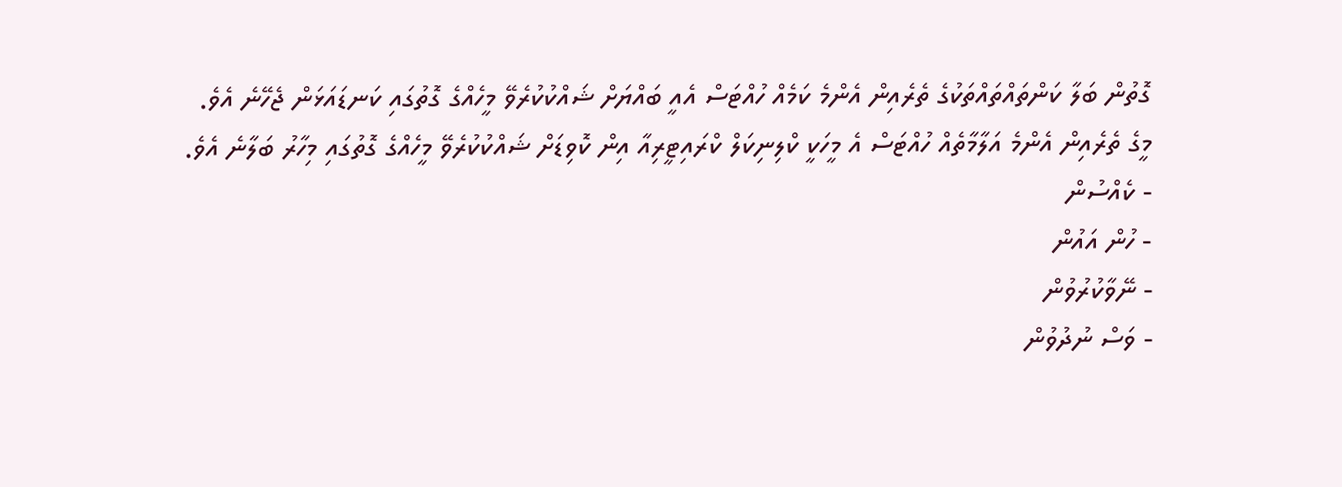ގޮތުން ބަލާ ކަންތައްތައްތަކުގެ ތެރެއިން އެންމެ ކަމެއް ހުއްޓަސް އެއީ ބައްޔަށް ޝައްކުކުރެވޭ މީހެއްގެ ގޮތުގައި ކަނޑައަޅަން ޖެހޭނެ އެވެ.
މީގެ ތެރެއިން އެންމެ އަލާމާތެއް ހުއްޓަސް އެ މީހަކީ ކްލިނިކަލް ކްރައިޓީރިއާ އިން ކޮވިޑަށް ޝައްކުކުރެވޭ މީހެއްގެ ގޮތުގައި މިހާރު ބަލާނެ އެވެ.
- ކެއްސުން
- ހުން އައުން
- ނޭވާކުރުވުން
- ވަސް ނުދުވުން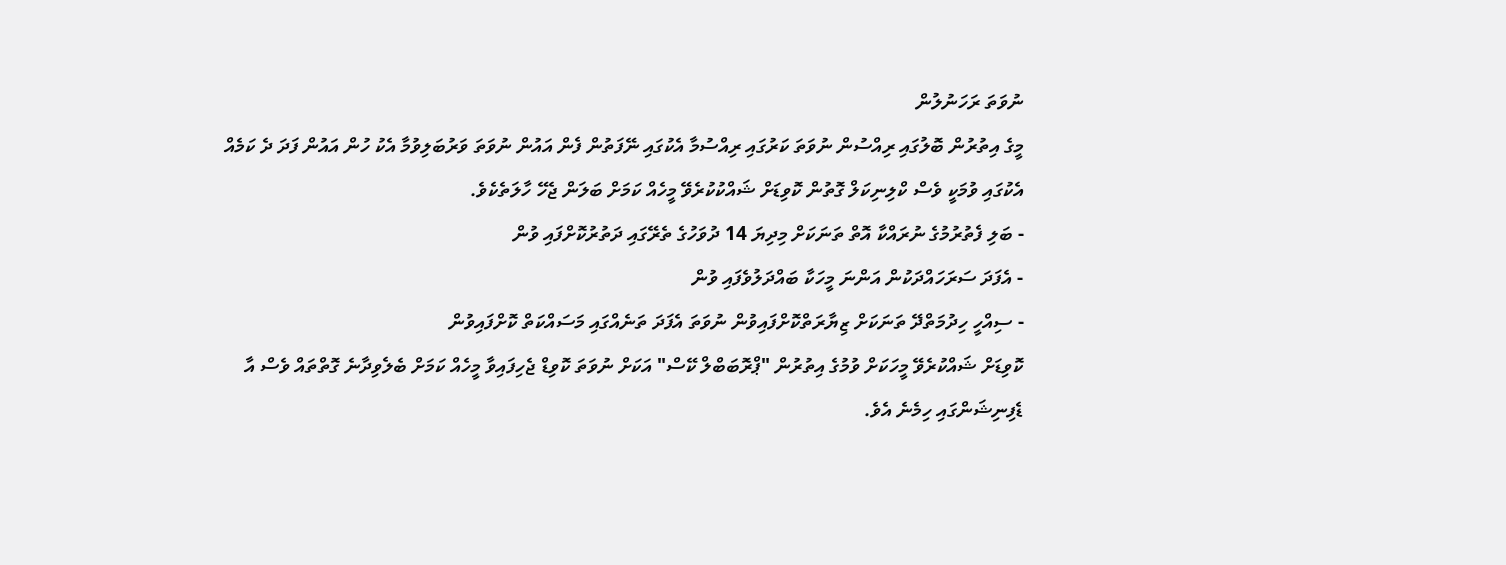ނުވަތަ ރަހަނުލުން
މީގެ އިތުރުން ބޮލުގައި ރިއްސުން ނުވަތަ ކަރުގައި ރިއްސުމާ އެކުގައި ނޭފަތުން ފެން އައުން ނުވަތަ ވަރުބަލިވުމާ އެކު ހުން އައުން ފަދަ ދެ ކަމެއް އެކުގައި ވުމަކީ ވެސް ކްލިނިކަލް ގޮތުން ކޮވިޑަށް ޝައްކުކުރެވޭ މީހެއް ކަމަށް ބަލަން ޖެހޭ ހާލަތެކެވެ.
- ބަލި ފެތުރުމުގެ ނުރައްކާ އޮތް ތަނަކަށް މިދިޔަ 14 ދުވަހުގެ ތެރޭގައި ދަތުރުކޮށްފައި ވުން
- އެފަދަ ސަރަހައްދަކުން އަންނަ މީހަކާ ބައްދަލުވެފައި ވުން
- ސިއްހީ ހިދުމަތްދޭ ތަނަކަށް ޒިޔާރަތްކޮށްފައިވުން ނުވަތަ އެފަދަ ތަނެއްގައި މަސައްކަތް ކޮށްފައިވުން
ކޮވިޑަށް ޝައްކުރެވޭ މީހަކަށް ވުމުގެ އިތުރުން "ޕްރޮބަބްލް ކޭސް" އަކަށް ނުވަތަ ކޮވިޑް ޖެހިފައިވާ މީހެއް ކަމަށް ބެލެވިދާނެ ގޮތްތައް ވެސް އާ ޑެފިނިޝަންގައި ހިމެނެ އެވެ.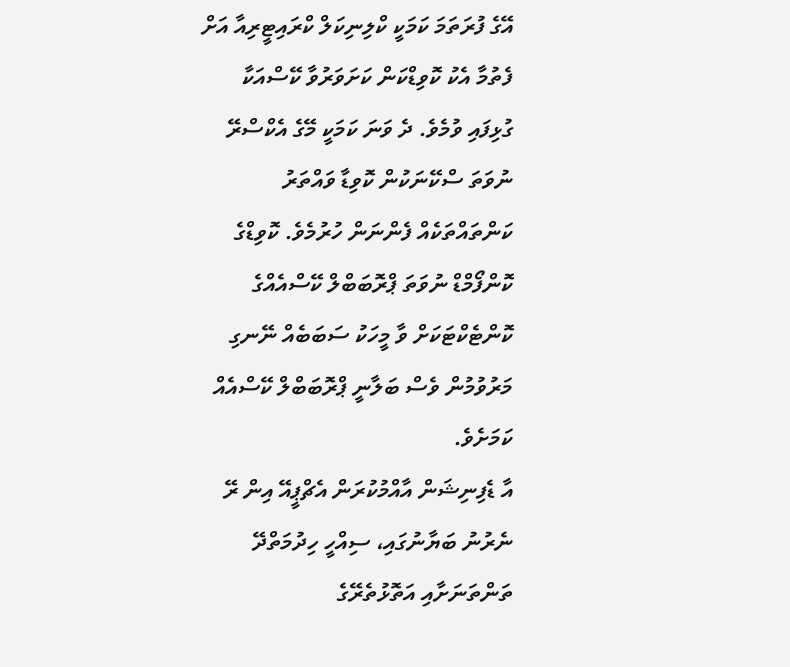އޭގެ ފުރަތަމަ ކަމަކީ ކްލިނިކަލް ކްރައިޓީރިއާ އަށް ފެތުމާ އެކު ކޮވިޑްކަން ކަށަވަރުވާ ކޭސްއަކާ ގުޅިފައި ވުމެވެ. ދެ ވަނަ ކަމަކީ މޭގެ އެކްސްރޭ ނުވަތަ ސްކޭނަކުން ކޮވިޑާ ވައްތަރު ކަންތައްތަކެއް ފެންނަން ހުރުމެވެ. ކޮވިޑްގެ ކޮންފޯމްޑް ނުވަތަ ޕްރޮބަބްލް ކޭސްއެއްގެ ކޮންޓެކްޓަކަށް ވާ މީހަކު ސަބަބެއް ނޭނގި މަރުވުމުން ވެސް ބަލާނީ ޕްރޮބަބްލް ކޭސްއެއް ކަމަށެވެ.
އާ ޑެފިނިޝަން އާއްމުކުރަން އެޗްޕީއޭ އިން ރޭ ނެރުނު ބަޔާނުގައި، ސިއްހީ ހިދުމަތްދޭ ތަންތަނަށާއި އަތޮޅުތެރޭގެ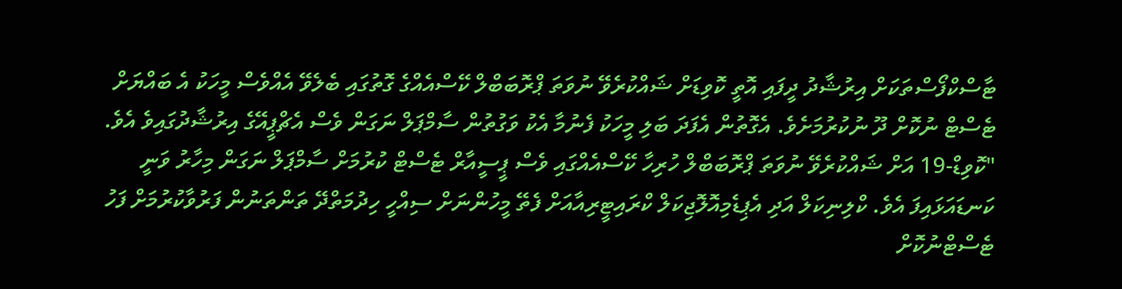ޓާސްކްފޯސްތަކަށް އިރުޝާދު ދީފައި އޮތީ ކޮވިޑަށް ޝައްކުރެވޭ ނުވަތަ ޕްރޮބަބްލް ކޭސްއެއްގެ ގޮތުގައި ބެލެވޭ އެއްވެސް މީހަކު އެ ބައްޔަށް ޓެސްޓް ނުކޮށް ދޫ ނުކުރުމަށެވެ. އެގޮތުން އެފަދަ ބަލި މީހަކު ފެނުމާ އެކު ވަގުތުން ސާމްޕަލް ނަގަން ވެސް އެޗްޕީއޭގެ އިރުޝާދުގައިވެ އެވެ.
"ކޮވިޑް-19 އަށް ޝައްކުރެވޭ ނުވަތަ ޕްރޮބަބްލް ހުރިހާ ކޭސްއެއްގައި ވެސް ޕީސީއާރް ޓެސްޓް ކުރުމަށް ސާމްޕަލް ނަގަން މިހާރު ވަނީ ކަނޑައަޅައިފަ އެވެ. ކްލިނިކަލް އަދި އެޕިޑެމިއޮލޮޖިކަލް ކްރައިޓީރިއާއަށް ފެތޭ މީހުންނަށް ސިއްހީ ހިދުމަތްދޭ ތަންތަނުން ފަރުވާކުރުމަށް ފަހު ޓެސްޓްނުކޮށް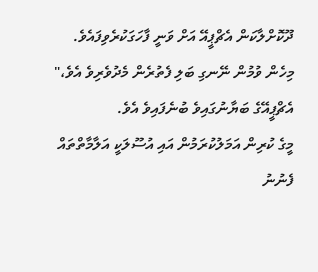ދޫކޮށްލާކަން އެޗްޕީއޭ އަށް ވަނީ ފާހަގަކުރެވިފައެވެ. މިހެން ވުމުން ނޭނގި ބަލި ފެތުރެން މެދުވެރިވެ އެވެ،" އެޗްޕީއޭގެ ބަޔާނުގައިވެ ބުނެފައިވެ އެވެ.
މީގެ ކުރިން އަމަލުކުރަމުން އައި އުސޫލަކީ އަލާމާތްތައް ފެނުނު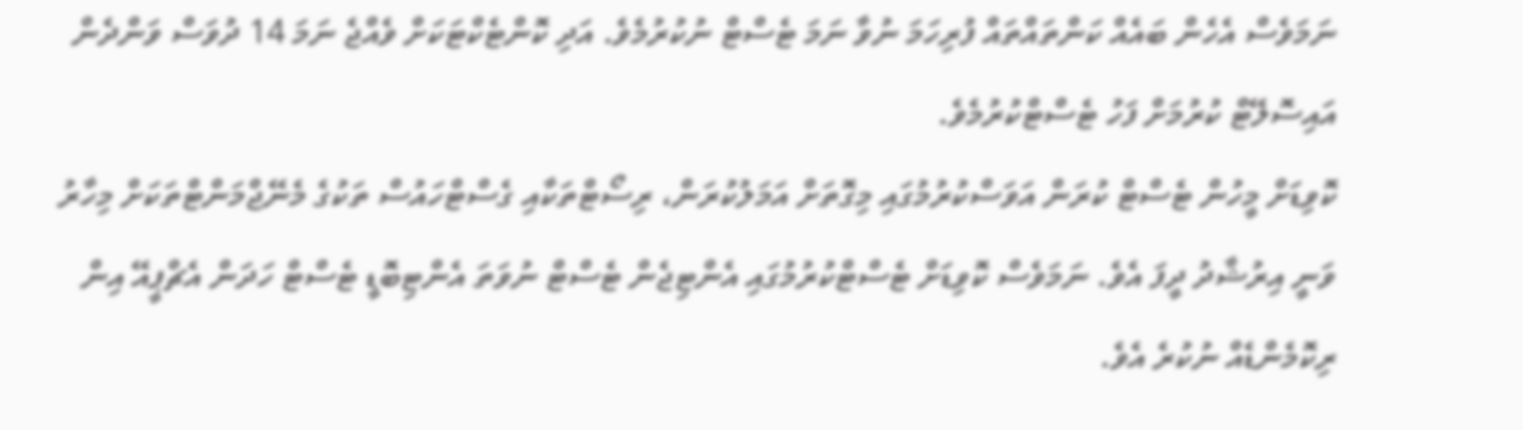ނަމަވެސް އެހެން ބައެއް ކަންތައްތައް ފުރިހަމަ ނުވާ ނަމަ ޓެސްޓް ނުކުރުމެވެ. އަދި ކޮންޓެކްޓަކަށް ވެއްޖެ ނަމަ 14 ދުވަސް ވަންދެން އައިސޮލޭޓް ކުރުމަށް ފަހު ޓެސްޓްކުރުމެވެ.
ކޮވިޑަށް މީހުން ޓެސްޓް ކުރަން އަވަސްކުރުމުގައި މިގޮތަށް އަމަލުކުރަން، ރިސޯޓްތަކާއި ގެސްޓްހައުސް ތަކުގެ މެނޭޖްމަންޓްތަކަށް މިހާރު ވަނީ އިރުޝާދު ދީފަ އެވެ. ނަމަވެސް ކޮވިޑަށް ޓެސްޓްކުރުމުގައި އެންޓިޖެން ޓެސްޓް ނުވަތަ އެންޓިބޮޑީ ޓެސްޓް ހަދަން އެޗްޕީއޭ އިން ރިކޮމެންޑެއް ނުކުރެ އެވެ.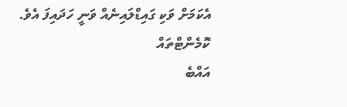އެކަމަށް ވަކި ގައިޑްލައިނެއް ވަނީ ހަދައިފަ އެވެ.
ކޮމެންޓްތައް
އައްބެ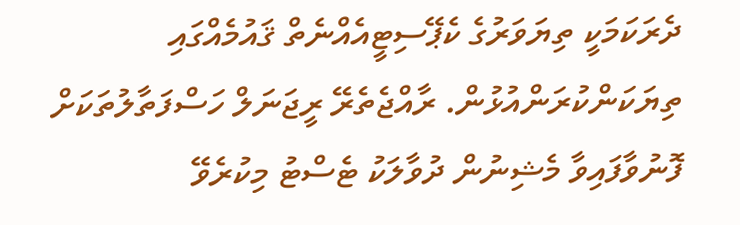ދެރަކަމަކީ ތިޔަވަރުގެ ކެޕޭސިޓީއެއްނެތް ޤައުމެއްގައި ތިޔަކަންކުރަންއުޅުން. ރާއްޖެތެރޭ ރީޖަނަލް ހަސްފަތާލުތަކަށް ފޮނުވާފައިވާ މެޝިނުން ދުވާލަކު ޓެސްޓު މިކުރެވޭ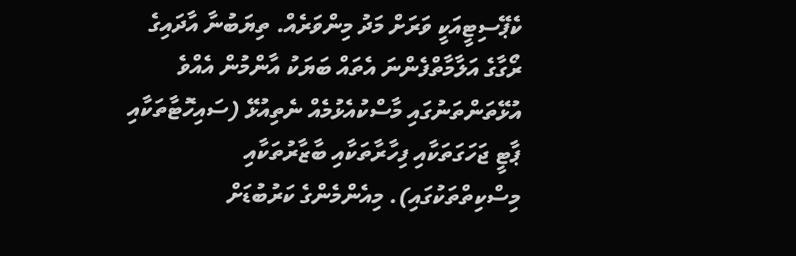ކެޕޭސިޓީއަކީ ވަރަށް މަދު މިންވަރެއް. ތިޔަބުނާ އާދައިގެ ރޯގާގެ އަލާމާތްފެންނަ އެތައް ބަޔަކު އާންމުން އެއްވެ އުޅޭތަންތަނުގައި މާސްކުއެޅުމެއް ނެތިއުޅޭ (ސައިހޮޓާތަކާއި ޕާޓީ ޖަހަގަތަކާއި ފިހާރާތަކާއި ބާޒާރުތަކާއި މިސްކިތްތަކުގައި). މިއެންމެންގެ ކަރުބުޑަށް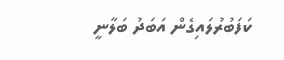ކަފަބުރުލައިގެން އަބަދު ބަލާނީ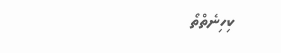ކިހިނެތްތޯ